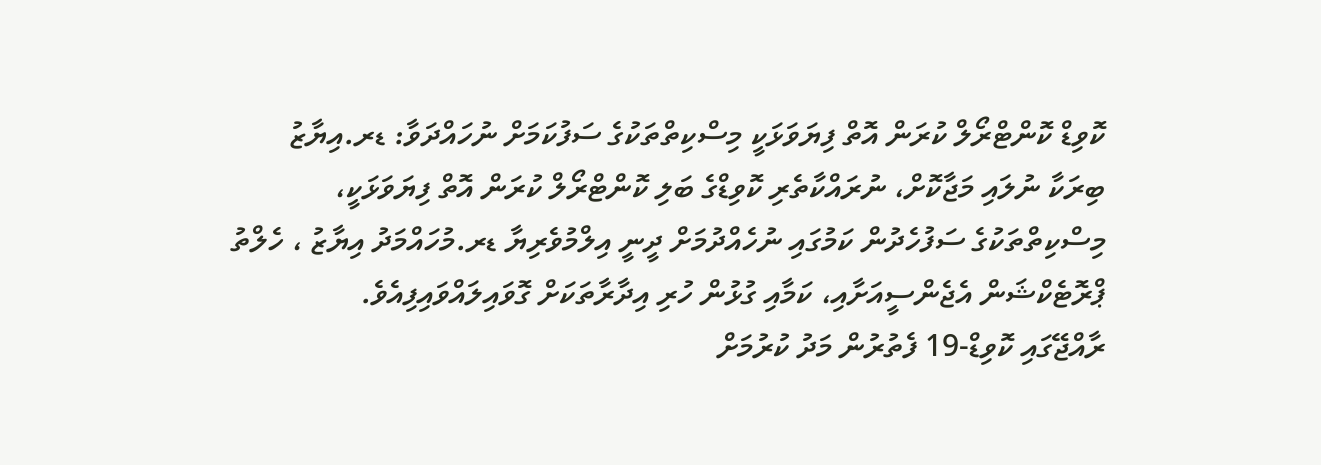ކޮވިޑް ކޮންޓްރޯލް ކުރަން އޮތް ފިޔަވަޅަކީ މިސްކިތްތަކުގެ ސަފުކަމަށް ނުހައްދަވާ: ޑރ.އިޔާޒު
ބިރަކާ ނުލައި މަޖާކޮށް، ނުރައްކާތެރި ކޮވިޑްގެ ބަލި ކޮންޓްރޯލް ކުރަން އޮތް ފިޔަވަޅަކީ، މިސްކިތްތަކުގެ ސަފުހެދުން ކަމުގައި ނުހެއްދުމަށް ދީނީ އިލްމުވެރިޔާ ޑރ.މުހައްމަދު އިޔާޒު ، ހެލްތު ޕްރޮޓެކްޝަން އެޖެންސީއަށާއި، ކަމާއި ގުޅުން ހުރި އިދާރާތަކަށް ގޮވައިލައްވައިފިއެވެ.
ރާއްޖޭގައި ކޮވިޑް-19 ފެތުރުން މަދު ކުރުމަށް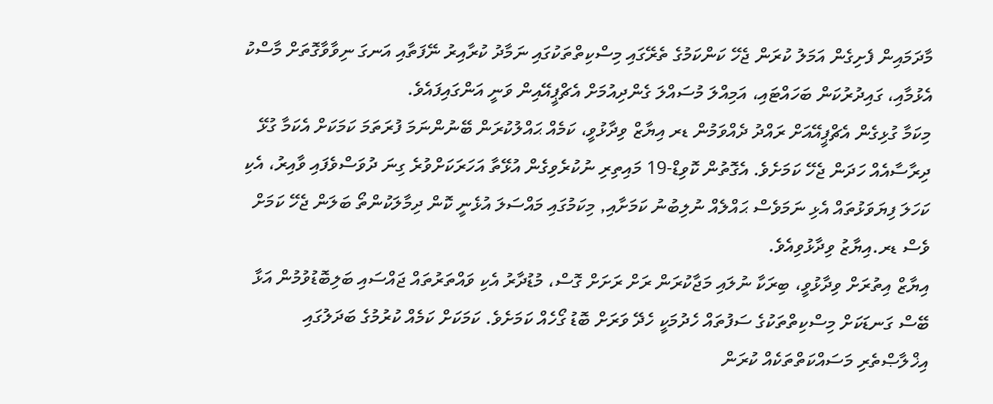މާދަމައިން ފެށިގެން އަމަލު ކުރަން ޖެހޭ ކަންކަމުގެ ތެރޭގައި މިސްކިތްތަކުގައި ނަމާދު ކުރާއިރު ނޭފަތާއި އަނގަ ނިވާވާގޮތަށް މާސްކު އެޅުމާއި، ގައިދުރުކަން ބަހައްޓައި، އަމިއްލަ މުސައްލަ ގެންދިއުމަށް އެޗްޕީއޭއިން ވަނީ އަންގައިފައެވެ.
މިކަމާ ގުޅިގެން އެޗްޕީއޭއަށް ރައްދު ދެއްވަމުން ޑރ އިޔާޒް ވިދާޅުވީ، ކަމެއް ޙައްލުކުރަން ބޭނުންނަމަ ފުރަތަމަ ކަމަކަށް އެކަމާ ގުޅޭ ދިރާސާއެއް ހަދަން ޖެހޭ ކަމަށެވެ. އެގޮތުން ކޮވިޑް-19 މައިތިރި ނުކުރެވިގެން އުޅޭތާ އަހަރަކަށްވުރެ ގިނަ ދުވަސްވެފައި ވާއިރު، އެކި ކަހަލަ ފިޔަވަޅުތައް އެޅި ނަމަވެސް ޙައްލެއް ނުލިބުނު ކަމަށާއި, މިކަމުގައި މައްސަލަ އުޅެނީ ކޮން ދިމާލަކުންތޯ ބަލަން ޖެހޭ ކަމަށް ވެސް ޑރ.އިޔާޒު ވިދާޅުވިއެވެ.
އިޔާޒް އިތުރަށް ވިދާޅުވީ، ބިރަކާ ނުލައި މަޖާކުރަން ރަށް ރަށަށް ގޮސް، މުޑުދާރު އެކި ވައްތަރުތައް ޖައްސައި ބަލިބޮޑުވުމުން އަޅާ ބޭސް ގަނޑަކަށް މިސްކިތްތަކުގެ ސަފުތައް ހެދުމަކީ ހެދޭ ވަރަށް ބޮޑު ގޯހެއް ކަމަށެވެ. ކަމަކަށް ކަމެއް ކުރުމުގެ ބަދަލުގައި އިޚްލާޞްތެރި މަސައްކަތްތަކެއް ކުރަން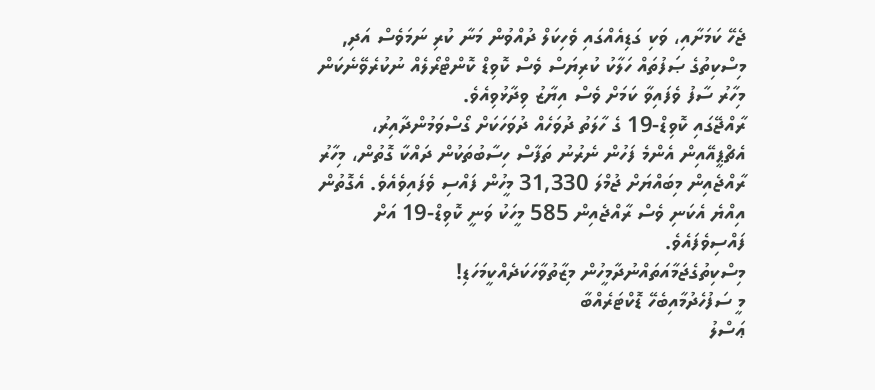ޖެހޭ ކަމަށާއި، ވަކި ގަޑިއެއްގައި ވެހިކަލް ދުއްވުން މަނާ ކުރި ނަމަވެސް އަދި, މިސްކިތުގެ ޞަފުތައް ހަލާކު ކުރިޔަސް ވެސް ކޮވިޑް ކޮންޓްރޯލެއް ނުކުރެވޭނެކަން މިހާރު ސާފު ވެފައިވާ ކަމަށް ވެސް އިޔާޒު ވިދާޅުވިއެވެ.
ރާއްޖޭގައި ކޮވިޑް-19 ގެ ހާލަތު ދުވަހެއް ދުވަހަކަށް ގޯސްވަމުންދާއިރު، އެޗްޕީއޭއިން އެންމެ ފަހުން ނެރުނު ތަފާސް ހިސާބުތަކުން ދައްކާ ގޮތުން، މިހާރު ރާއްޖެއިން މިބައްޔަށް ޖުމްލަ 31,330 މީހުން ފައްސި ވެފައިވެއެވެ. އެގޮތުން އިއްޔެ އެކަނި ވެސް ރާއްޖެއިން 585 މީހަކު ވަނީ ކޮވިޑް-19 އަށް ފައްސިވެފައެވެ.
މިސްކިތުގެޖަމާއަތައްނުދާމީހުން މިޒާތުވާހަކަދެއްކީމަހަޑި!
މީ ސަފުހެދުމާއިބެހޭ ޑޮކްޓަރެއްބާ
ޢަސްލު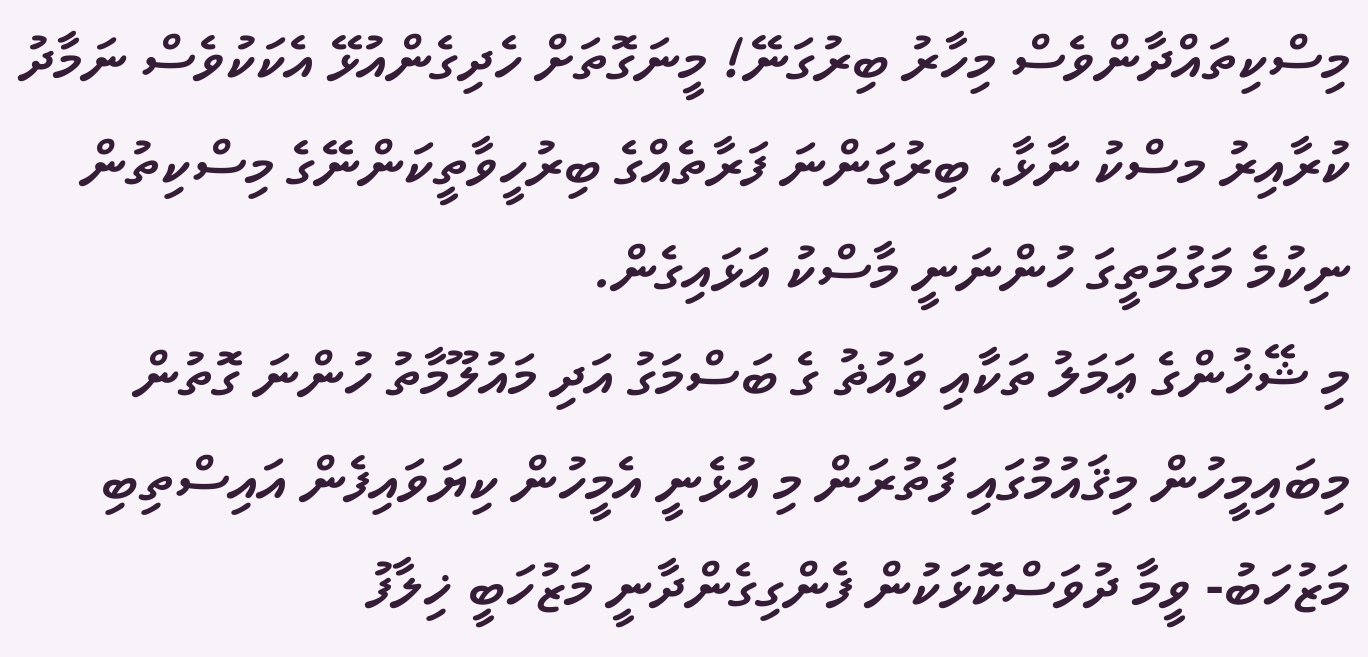މިސްކިތައްދާންވެސް މިހާރު ބިރުގަނޭ! މީނަގޮތަށް ހެދިގެންއުޅޭ އެކަކުވެސް ނަމާދު ކުރާއިރު މސްކު ނާޅާ، ބިރުގަންނަ ފަރާތެއްގެ ބިރުހީވާތީކަންނޭގެ މިސްކިތުން ނިކުމެ މަގުމަތީގަ ހުންނަނީ މާސްކު އަޅައިގެން.
މި ޝޭޚުންގެ ޢަމަލު ތަކާއި ވައުޡު ގެ ބަސްމަގު އަދި މައުލޫމާތު ހުންނަ ގޮތުން މިބައިމީހުން މިޤައުމުގައި ފަތުރަން މި އުޅެނީ އެމީހުން ކިޔަވައިފެން އައިސްތިބި މަޒުހަބު- ވީމާ ދުވަސްކޮޅަކުން ފެންގިގެންދާނީ މަޒުހަބީ ޚިލާފު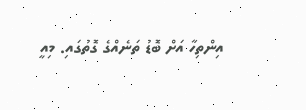އިންތިހާ އަށް ބޮޑު ތަނެއްގެ ގޮތުގައި. މިއީ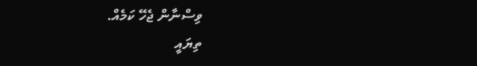ވިސްނާން ޖެހޭ ކަމެއް.
ތިޔައީ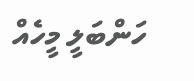ހަންބަލީ މީހެއް